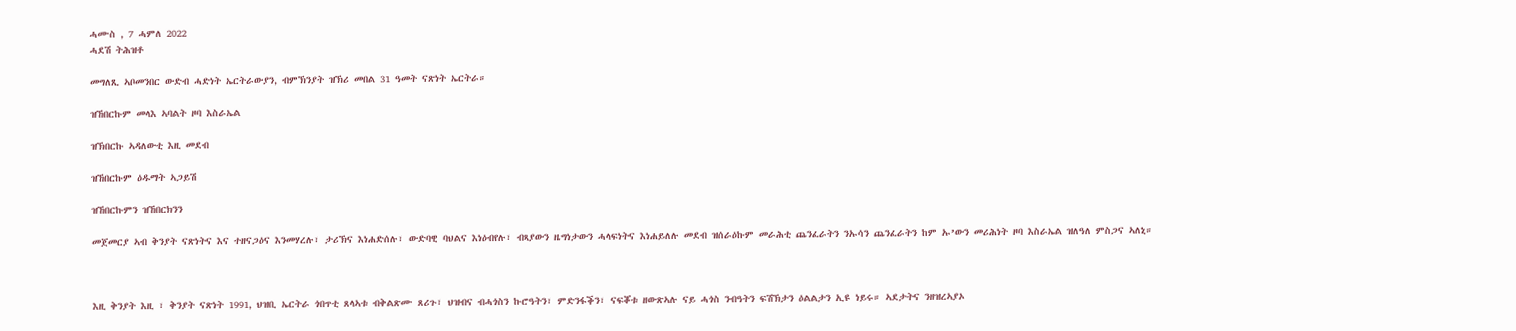ሓሙስ , 7 ሓምለ 2022
ሓደሽ ትሕዝቶ

መግለጺ ኣቦመንበር ውድብ ሓድነት ኤርትራውያን, ብምኽንያት ዝኽሪ መበል 31 ዓመት ናጽነት ኤርትራ።

ዝኸበርኩም መላእ ኣባልት ዞባ እስራኤል

ዝኽበርኩ ኣዳለውቲ እዚ መደብ

ዝኸበርኩም ዕዱማት ኣጋይሽ

ዝኸበርኩምን ዝኸበርክንን

መጀመርያ ኣብ ቅንያት ናጽነትና እና ተዘናጋዕና እንመሃረሉ፣ ታሪኽና እነሐድሰሉ፣ ውድባዊ ባህልና እነዕብየሉ፣ ብጻያውን ዜግነታውን ሓላፍነትና እነሐይለሉ መደብ ዝሰራዕኩም መራሕቲ ጨንፈራትን ንኡሳን ጨንፈራትን ከም ኡ’ውን መሪሕነት ዞባ እስራኤል ዝለዓለ ምስጋና ኣለኒ።



እዚ ቅንያት እዚ ፣ ቅንያት ናጽነት 1991, ህዝቢ ኤርትራ ጎበጥቲ ጸላኣቱ ብቅልጽሙ ጸሪጉ፣ ህዝብና ብሓጎስን ኩሮዓትን፣ ምድንፋቕን፣ ናፍቖቱ ዘውጽኣሉ ናይ ሓጎስ ንብዓትን ፍሽኽታን ዕልልታን ኢዩ ነይሩ። ኣደታትና ንዘዝረኣያኦ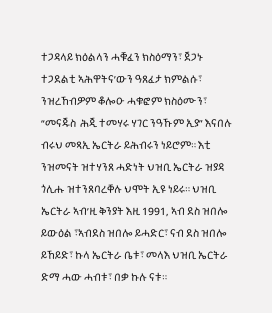ተጋዳላይ ክዕልላን ሓቑፈን ክስዕማን፣ ጀጋኑ ተጋደልቲ ኣሕዋትና’ውን ዓጸፈታ ክምልሱ፣ ንዝረኸብዎም ቆሎዑ ሓቁፎም ክስዕሙን፣  “መናጁስ  ሕጂ ተመሃሩ ሃገር ንዓኹም ኢያ” እናበሉ ብሩህ መጻኢ ኤርትራ ይሕብሩን ነይሮም። እቲ ንዝመናት ዝተሃንጸ ሓድነት ህዝቢ ኤርትራ ዝያዳ ጎሊሑ ዝተንጸባረቐሉ ህሞት ኢዩ ነይሩ። ህዝቢ ኤርትራ ኣብ’ዚ ቅንያት እዚ 1991, ኣብ ደስ ዝበሎ ይውዕል ፣ኣብደስ ዝበሎ ይሓድር፣ ናብ ደስ ዝበሎ ይኸይድ፣ ኩላ ኤርትራ ቤቱ፣ መላእ ህዝቢ ኤርትራ ድማ ሓው ሓብቱ፣ በቃ ኩሉ ናቱ።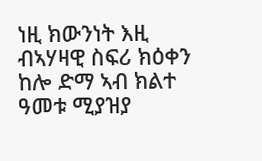ነዚ ክውንነት እዚ ብኣሃዛዊ ስፍሪ ክዕቀን ከሎ ድማ ኣብ ክልተ ዓመቱ ሚያዝያ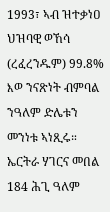1993፣ ኣብ ዝተቃነዐ ህዝባዊ ወኸሳ (ረፈረንዱም) 99.8% እወ ንናጽነት ብምባል ንዓለም ድሌቱን መንነቱ ኣነጺሩ።  ኤርትራ ሃገርና መበል 184 ሕጊ ዓለም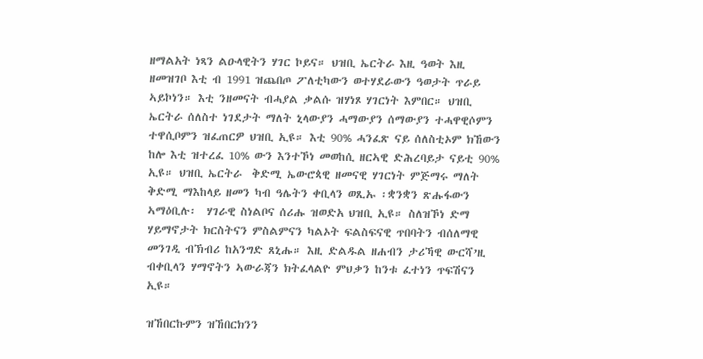ዘማልአት ነጻን ልዑላዊትን ሃገር ኮይና። ህዝቢ ኤርትራ እዚ ዓወት እዚ ዘመዝገቦ እቲ ብ 1991 ዝጨበጦ ፖለቲካውን ወተሃደራውን ዓወታት ጥራይ ኣይኮነን። እቲ ንዘመናት ብሓያል ቃልሱ ዝሃነጾ ሃገርነት እምበር። ህዝቢ ኤርትራ ሰለስተ ነገደታት ማለት ኒላውያን ሓማውያን ሰማውያን ተሓዋዊሶምን ተዋሲቦምን ዝፈጠርዎ ህዝቢ ኢዩ። እቲ 90% ሓንፈጽ ናይ ሰለስቲኦም ክኸውን ከሎ እቲ ዝተረፈ 10% ውን እንተኾነ መወከሲ ዘርኣዊ ድሕረባይታ ናይቲ 90% ኢዩ። ህዝቢ ኤርትራ  ቅድሚ ኤውሮጳዊ ዘመናዊ ሃገርነት ምጅማሩ ማለት ቅድሚ ማእከላይ ዘመን ካብ ዓሌትን ቀቢላን ወጺኡ ፡ቋንቋን ጽሑፋውን ኣማዕቢሉ፡  ሃገራዊ ስነልቦና ሰሪሑ ዝወድአ ህዝቢ ኢዩ። ስለዝኾነ ድማ ሃይማኖታት ክርስትናን ምስልምናን ካልኦት ፍልስፍናዊ ጥበባትን ብሰለማዊ መንገዲ ብኽብሪ ከአንግድ ጸኒሑ። እዚ ድልዱል ዘሐብን ታሪኻዊ ውርሻ’ዚ ብቀቢላን ሃማኖትን ኣውራጃን ክትፈላልዮ ምህቃን ከንቱ ፈተነን ጥፍሽናን  ኢዩ።

ዝኸበርኩምን ዝኸበርክንን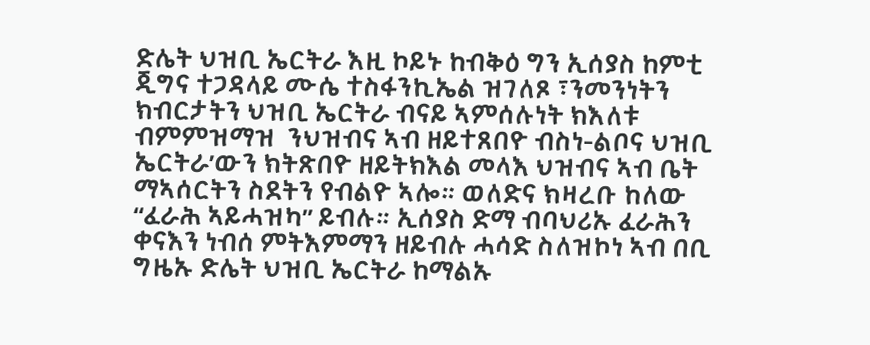ድሌት ህዝቢ ኤርትራ እዚ ኮይኑ ከብቅዕ ግን ኢሰያስ ከምቲ ጂግና ተጋዳላይ ሙሴ ተስፋንኪኤል ዝገለጾ ፣ንመንነትን ክብርታትን ህዝቢ ኤርትራ ብናይ ኣምሰሉነት ክእለቱ ብምምዝማዝ  ንህዝብና ኣብ ዘይተጸበዮ ብስነ-ልቦና ህዝቢ ኤርትራ’ውን ክትጽበዮ ዘይትክእል መላእ ህዝብና ኣብ ቤት ማኣሰርትን ስደትን የብልዮ ኣሎ። ወለድና ክዛረቡ ከለው “ፈራሕ ኣይሓዝካ” ይብሉ። ኢሰያስ ድማ ብባህሪኡ ፈራሕን ቀናእን ነብሰ ምትእምማን ዘይብሉ ሓሳድ ስለዝኮነ ኣብ በቢ ግዜኡ ድሌት ህዝቢ ኤርትራ ከማልኡ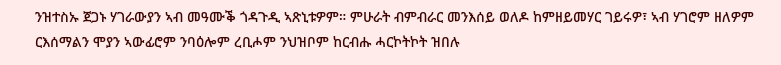ንዝተስኡ ጀጋኑ ሃገራውያን ኣብ መዓሙቕ ጎዳጉዲ ኣጽኒቱዎም። ምሁራት ብምብራር መንእሰይ ወለዶ ከምዘይመሃር ገይሩዎ፣ ኣብ ሃገሮም ዘለዎም ርእሰማልን ሞያን ኣውፊሮም ንባዕሎም ረቢሖም ንህዝቦም ከርብሑ ሓርኮትኮት ዝበሉ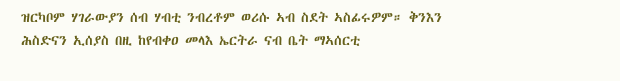ዝርካቦም ሃገራውያን ሰብ ሃብቲ ንብረቶም ወሪሱ ኣብ ስደት ኣስፊሩዎም። ቅንእን ሕስድናን ኢሰያስ በዚ ከየብቀዐ መላእ ኤርትራ ናብ ቤት ማኣሰርቲ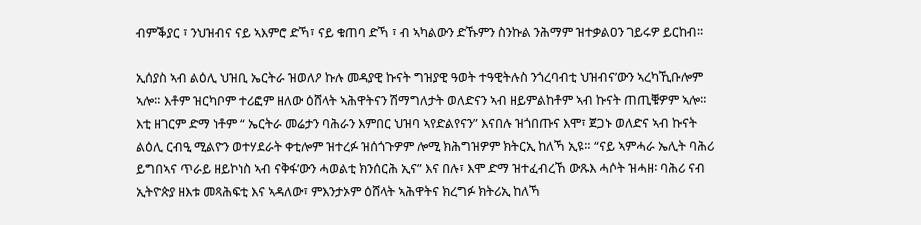ብምቕያር ፣ ንህዝብና ናይ ኣእምሮ ድኻ፣ ናይ ቁጠባ ድኻ ፣ ብ ኣካልውን ድኹምን ስንኩል ንሕማም ዝተቃልዐን ገይሩዎ ይርከብ።

ኢሰያስ ኣብ ልዕሊ ህዝቢ ኤርትራ ዝወለዖ ኩሉ መዳያዊ ኩናት ግዝያዊ ዓወት ተዓዊትሉስ ንጎረባብቲ ህዝብና’ውን ኣረካኺቡሎም ኣሎ። እቶም ዝርካቦም ተሪፎም ዘለው ዕሸላት ኣሕዋትናን ሽማግለታት ወለድናን ኣብ ዘይምልከቶም ኣብ ኩናት ጠጢቑዎም ኣሎ። እቲ ዘገርም ድማ ነቶም “ ኤርትራ መሬታን ባሕራን እምበር ህዝባ ኣየድልየናን” እናበሉ ዝጎበጡና እሞ፣ ጀጋኑ ወለድና ኣብ ኩናት ልዕሊ ርብዒ ሚልዮን ወተሃደራት ቀቲሎም ዝተረፉ ዝሰጎጉዎም ሎሚ ክሕግዝዎም ክትርኢ ከለኻ ኢዩ። “ናይ ኣምሓራ ኤሊት ባሕሪ ይግበኣና ጥራይ ዘይኮነስ ኣብ ናቅፋ’ውን ሓወልቲ ክንሰርሕ ኢና” እና በሉ፣ እሞ ድማ ዝተፈብረኸ ውጹእ ሓሶት ዝሓዘ፡ ባሕሪ ናብ ኢትዮጵያ ዘእቱ መጻሕፍቲ እና ኣዳለው፣ ምእንታኦም ዕሸላት ኣሕዋትና ክረግፉ ክትሪኢ ከለኻ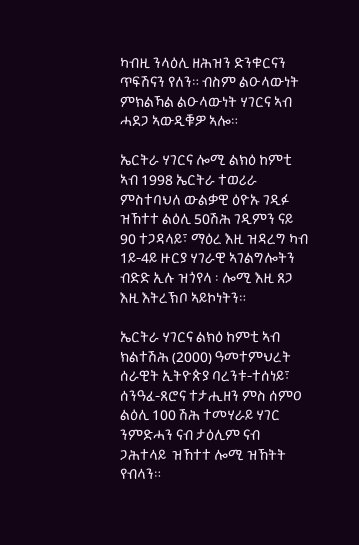ካብዚ ንላዕሊ ዘሕዝን ድንቁርናን ጥፍሽናን የለን። ብስም ልዑላውነት ምክልኻል ልዑላውነት ሃገርና ኣብ ሓደጋ ኣውዲቑዎ ኣሎ።

ኤርትራ ሃገርና ሎሚ ልክዕ ከምቲ ኣብ 1998 ኤርትራ ተወሪራ ምስተባህለ ውልቃዊ ዕዮኡ ገዲፉ ዝኸተተ ልዕሊ 50ሽሕ ገዲምን ናይ 90 ተጋዳላይ፣ ማዕረ እዚ ዝዳረግ ካብ 1ይ-4ይ ዙርያ ሃገራዊ ኣገልግሎትን ብድድ ኢሉ ዝጎየላ ፡ ሎሚ እዚ ጸጋ እዚ እትረኽቦ ኣይኮነትን።

ኤርትራ ሃገርና ልክዕ ከምቲ ኣብ ክልተሽሕ (2000) ዓመተምህረት ሰራዊት ኢትዮጵያ ባረንቱ-ተሰነይ፣ ሰንዓፈ-ጸሮና ተታሒዘን ምስ ሰምዐ ልዕሊ 100 ሽሕ ተመሃራይ ሃገር ንምድሓን ናብ ታዕሊም ናብ ጋሕተላይ  ዝኸተተ ሎሚ ዝኸትት የብላን።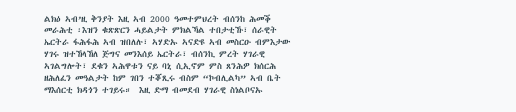ልክዕ ኣብ’ዚ ቅንያት እዚ ኣብ 2000 ዓመተምህረት ብሰንከ ሕመቕ መራሕቲ ፡እዝን ቁጽጽርን ሓይልታት ምክልኻል ተበታቲኹ፣ ሰራዊት ኤርትራ ፋሕፋሕ ኣብ ዝበለሉ፣ ኣሃድኡ ኣናድዩ ኣብ መስርዑ ብምእታው ሃገሩ ዝተኸላኸለ ጅግና መንእሰይ ኤርትራ፣ ብሰንኪ ምረት ሃገራዊ ኣገልግሎት፣ ደቁን ኣሕዋቱን ናይ ባኒ ሲኢኖም ምስ ጸንሕዎ ክሰርሕ ዘሕለፈን መዓልታት ከም ገበን ተቖጺሩ ብስም “ኮብሊልካ” ኣብ ቤት ማእሰርቲ ክዳጎን ተገይሩ።  እዚ ድማ ብመደብ ሃገራዊ ስነልቦናኡ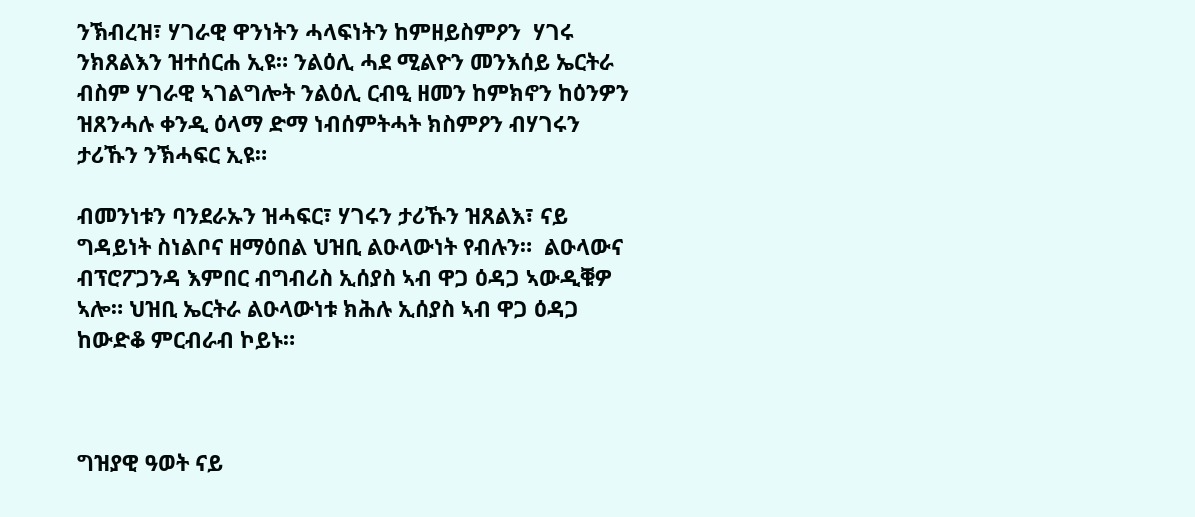ንኽብረዝ፣ ሃገራዊ ዋንነትን ሓላፍነትን ከምዘይስምዖን  ሃገሩ ንክጸልእን ዝተሰርሐ ኢዩ። ንልዕሊ ሓደ ሚልዮን መንእሰይ ኤርትራ ብስም ሃገራዊ ኣገልግሎት ንልዕሊ ርብዒ ዘመን ከምክኖን ከዕንዎን ዝጸንሓሉ ቀንዲ ዕላማ ድማ ነብሰምትሓት ክስምዖን ብሃገሩን ታሪኹን ንኽሓፍር ኢዩ።

ብመንነቱን ባንደራኡን ዝሓፍር፣ ሃገሩን ታሪኹን ዝጸልእ፣ ናይ ግዳይነት ስነልቦና ዘማዕበል ህዝቢ ልዑላውነት የብሉን።  ልዑላውና   ብፕሮፖጋንዳ እምበር ብግብሪስ ኢሰያስ ኣብ ዋጋ ዕዳጋ ኣውዲቑዎ ኣሎ። ህዝቢ ኤርትራ ልዑላውነቱ ክሕሉ ኢሰያስ ኣብ ዋጋ ዕዳጋ ከውድቆ ምርብራብ ኮይኑ።



ግዝያዊ ዓወት ናይ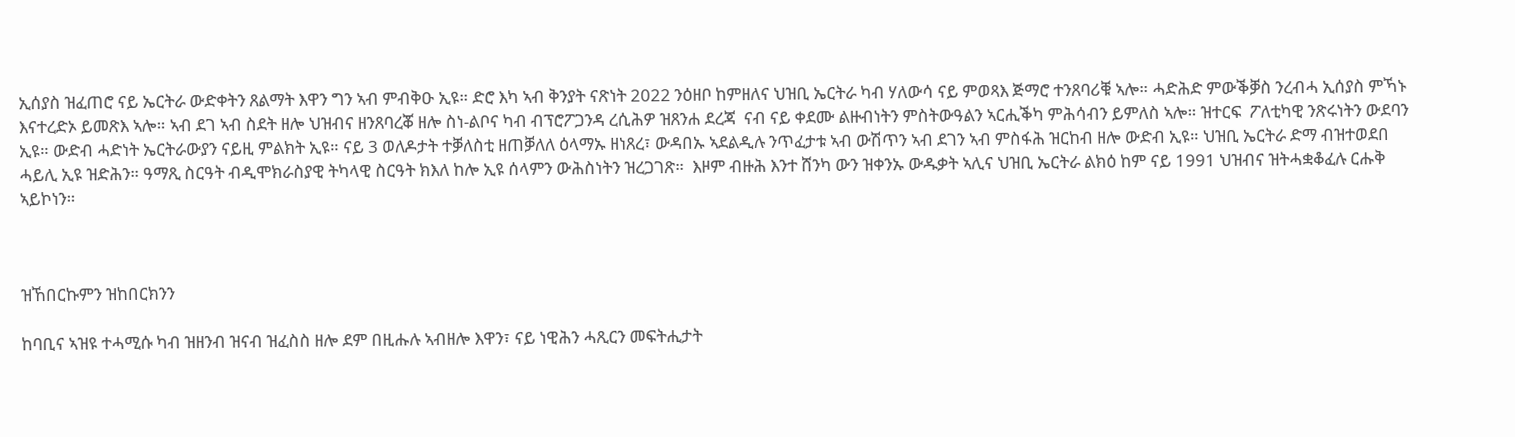ኢሰያስ ዝፈጠሮ ናይ ኤርትራ ውድቀትን ጸልማት እዋን ግን ኣብ ምብቅዑ ኢዩ። ድሮ እካ ኣብ ቅንያት ናጽነት 2022 ንዕዘቦ ከምዘለና ህዝቢ ኤርትራ ካብ ሃለውሳ ናይ ምወጻእ ጅማሮ ተንጸባሪቑ ኣሎ። ሓድሕድ ምውቕቓስ ንረብሓ ኢሰያስ ምኻኑ እናተረድኦ ይመጽእ ኣሎ። ኣብ ደገ ኣብ ስደት ዘሎ ህዝብና ዘንጸባረቖ ዘሎ ስነ-ልቦና ካብ ብፕሮፖጋንዳ ረሲሕዎ ዝጸንሐ ደረጃ  ናብ ናይ ቀደሙ ልዙብነትን ምስትውዓልን ኣርሒቕካ ምሕሳብን ይምለስ ኣሎ። ዝተርፍ  ፖለቲካዊ ንጽሩነትን ውደባን ኢዩ። ውድብ ሓድነት ኤርትራውያን ናይዚ ምልክት ኢዩ። ናይ 3 ወለዶታት ተቓለስቲ ዘጠቓለለ ዕላማኡ ዘነጸረ፣ ውዳበኡ ኣደልዲሉ ንጥፈታቱ ኣብ ውሽጥን ኣብ ደገን ኣብ ምስፋሕ ዝርከብ ዘሎ ውድብ ኢዩ። ህዝቢ ኤርትራ ድማ ብዝተወደበ ሓይሊ ኢዩ ዝድሕን። ዓማጺ ስርዓት ብዲሞክራስያዊ ትካላዊ ስርዓት ክእለ ከሎ ኢዩ ሰላምን ውሕስነትን ዝረጋገጽ።  እዞም ብዙሕ እንተ ሸንካ ውን ዝቀንኡ ውዱቃት ኣሊና ህዝቢ ኤርትራ ልክዕ ከም ናይ 1991 ህዝብና ዝትሓቋቆፈሉ ርሑቅ ኣይኮነን።



ዝኸበርኩምን ዝከበርክንን

ከባቢና ኣዝዩ ተሓሚሱ ካብ ዝዘንብ ዝናብ ዝፈስስ ዘሎ ደም በዚሑሉ ኣብዘሎ እዋን፣ ናይ ነዊሕን ሓጺርን መፍትሒታት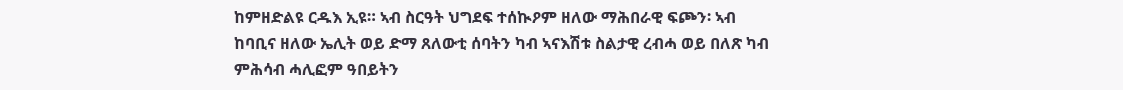ከምዘድልዩ ርዱእ ኢዩ። ኣብ ስርዓት ህግደፍ ተሰኲዖም ዘለው ማሕበራዊ ፍጮን፡ ኣብ ከባቢና ዘለው ኤሊት ወይ ድማ ጸለውቲ ሰባትን ካብ ኣናእሽቱ ስልታዊ ረብሓ ወይ በለጽ ካብ ምሕሳብ ሓሊፎም ዓበይትን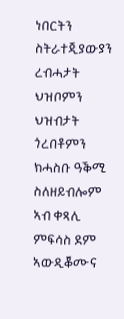ነበርትን ስትራተጂያውያን ረብሓታት ህዝቦምን ህዝብታት ጎረበቶምን ክሓስቡ ዓቕሚ ስለዘይብሎም ኣብ ቀጻሊ ምፍሳስ ደም ኣውዲቖሙና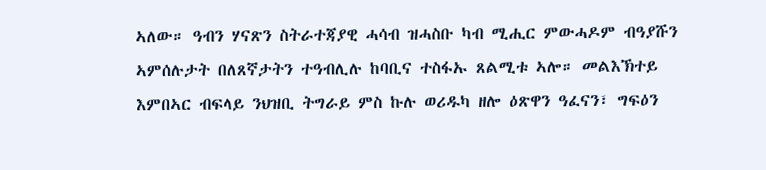ኣለው። ዓብን ሃናጽን ስትራተጃያዊ ሓሳብ ዝሓስቡ ካብ ሚሒር ምውሓዶም ብዓያሹን ኣምሰሉታት በለጸኛታትን ተዓብሊሉ ከባቢና ተስፋኡ ጸልሚቱ ኣሎ። መልእኽተይ እምበኣር ብፍላይ ንህዝቢ ትግራይ ምስ ኩሉ ወሪዱካ ዘሎ ዕጽዋን ዓፈናን፣ ግፍዕን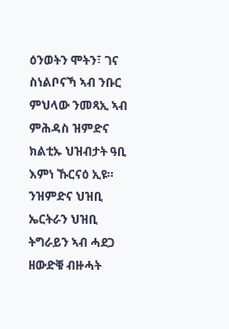ዕንወትን ሞትን፣ ገና ስነልቦናኻ ኣብ ንቡር ምህላው ንመጻኢ ኣብ ምሕዳስ ዝምድና ክልቲኡ ህዝብታት ዓቢ እምነ ኹርናዕ ኢዩ። ንዝምድና ህዝቢ ኤርትራን ህዝቢ ትግራይን ኣብ ሓደጋ ዘውድቑ ብዙሓት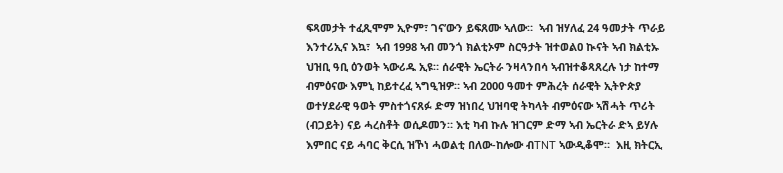ፍጻመታት ተፈጺሞም ኢዮም፣ ገና’ውን ይፍጸሙ ኣለው።  ኣብ ዝሃለፈ 24 ዓመታት ጥራይ እንተሪኢና እኳ፣  ኣብ 1998 ኣብ መንጎ ክልቲኦም ስርዓታት ዝተወልዐ ኲናት ኣብ ክልቲኡ ህዝቢ ዓቢ ዕንወት ኣውሪዱ ኢዩ። ሰራዊት ኤርትራ ንዛላንበሳ ኣብዝተቆጻጸረሉ ነታ ከተማ ብምዕናው እምኒ ከይተረፈ ኣግዒዝዎ። ኣብ 2000 ዓመተ ምሕረት ሰራዊት ኢትዮጵያ ወተሃደራዊ ዓወት ምስተጎናጸፉ ድማ ዝነበረ ህዝባዊ ትካላት ብምዕናው ኣሽሓት ጥሪት (ብጋይት) ናይ ሓረስቶት ወሲዶመን። እቲ ካብ ኩሉ ዝገርም ድማ ኣብ ኤርትራ ድኣ ይሃሉ እምበር ናይ ሓባር ቅርሲ ዝኾነ ሓወልቲ በለው-ከሎው ብTNT ኣውዲቆሞ።  እዚ ክትርኢ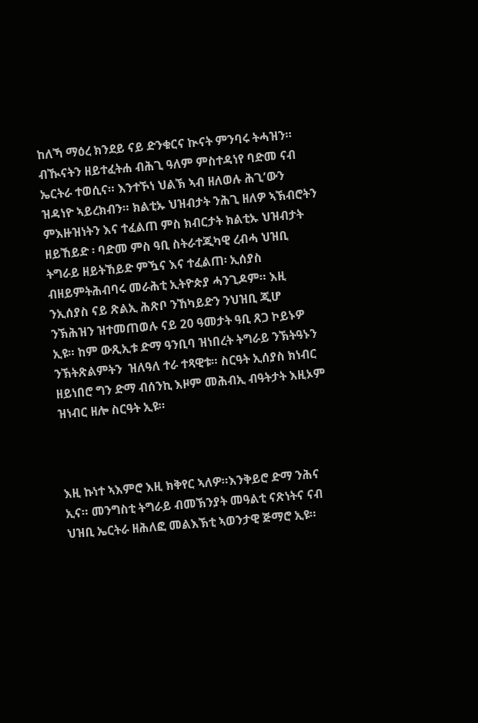ከለኻ ማዕረ ክንደይ ናይ ድንቁርና ኲናት ምንባሩ ትሓዝን።  ብዂናትን ዘይተፈትሐ ብሕጊ ዓለም ምስተዳነየ ባድመ ናብ ኤርትራ ተወሲና። እንተኾነ ህልኽ ኣብ ዘለወሉ ሕጊ’ውን ዝዳነዮ ኣይረክብን። ክልቲኡ ህዝብታት ንሕጊ ዘለዎ ኣኽብሮትን ምእዙዝነትን እና ተፈልጠ ምስ ክብርታት ክልቲኡ ህዝብታት ዘይኸይድ ፡ ባድመ ምስ ዓቢ ስትራተጂካዊ ረብሓ ህዝቢ ትግራይ ዘይትኸይድ ምዃና እና ተፈልጠ፡ ኢሰያስ ብዘይምትሕብባሩ መራሕቲ ኢትዮጵያ ሓንጊዶም። እዚ ንኢሰያስ ናይ ጽልኢ ሕጽቦ ንኸካይድን ንህዝቢ ጂሆ ንኽሕዝን ዝተመጠወሉ ናይ 20 ዓመታት ዓቢ ጸጋ ኮይኑዎ ኢዩ። ከም ውጺኢቱ ድማ ዓንቢባ ዝነበረት ትግራይ ንኽትዓኑን ንኽትጽልምትን  ዝለዓለ ተራ ተጻዊቱ። ስርዓት ኢሰያስ ክነብር ዘይነበሮ ግን ድማ ብሰንኪ እዞም መሕብኢ ብዓትታት እዚኦም ዝነብር ዘሎ ስርዓት ኢዩ።



እዚ ኩነተ ኣእምሮ እዚ ክቅየር ኣለዎ።እንቅይሮ ድማ ንሕና ኢና። መንግስቲ ትግራይ ብመኽንያት መዓልቲ ናጽነትና ናብ ህዝቢ ኤርትራ ዘሕለፎ መልእኽቲ ኣወንታዊ ጅማሮ ኢዩ።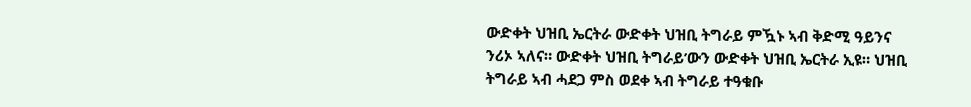ውድቀት ህዝቢ ኤርትራ ውድቀት ህዝቢ ትግራይ ምዃኑ ኣብ ቅድሚ ዓይንና ንሪኦ ኣለና። ውድቀት ህዝቢ ትግራይ’ውን ውድቀት ህዝቢ ኤርትራ ኢዩ። ህዝቢ ትግራይ ኣብ ሓደጋ ምስ ወደቀ ኣብ ትግራይ ተዓቁቡ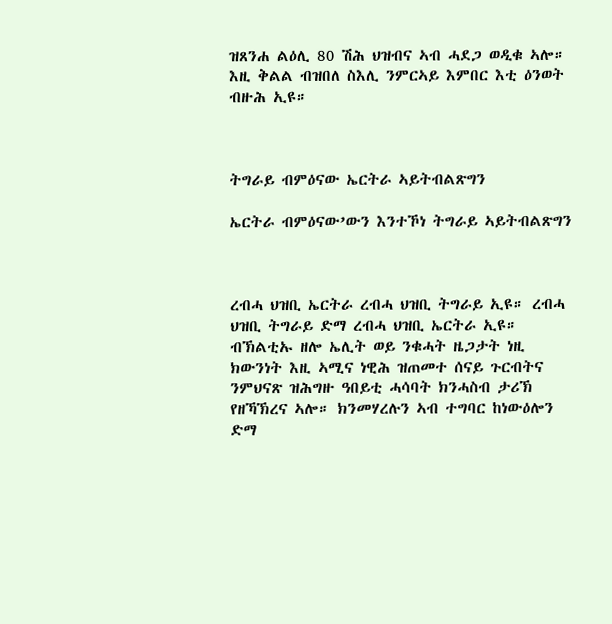ዝጸንሐ ልዕሊ 80 ሽሕ ህዝብና ኣብ ሓደጋ ወዲቁ ኣሎ። እዚ ቅልል ብዝበለ ስእሊ ንምርኣይ እምበር እቲ ዕንወት ብዙሕ ኢዩ።



ትግራይ ብምዕናው ኤርትራ ኣይትብልጽግን

ኤርትራ ብምዕናው’ውን እንተኾነ ትግራይ ኣይትብልጽግን



ረብሓ ህዝቢ ኤርትራ ረብሓ ህዝቢ ትግራይ ኢዩ። ረብሓ ህዝቢ ትግራይ ድማ ረብሓ ህዝቢ ኤርትራ ኢዩ። ብኽልቲኡ ዘሎ ኤሊት ወይ ንቁሓት ዜጋታት ነዚ ክውንነት እዚ ኣሚና ነዊሕ ዝጠመተ ሰናይ ጉርብትና ንምህናጽ ዝሕግዙ ዓበይቲ ሓሳባት ክንሓስብ ታሪኽ የዘኻኽረና ኣሎ። ክንመሃረሉን ኣብ ተግባር ከነውዕሎን ድማ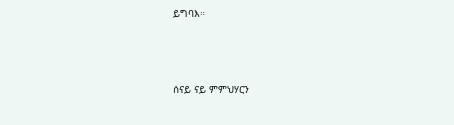ይግባእ።



ሰናይ ናይ ምምህሃርን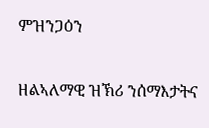ምዝንጋዕን

ዘልኣለማዊ ዝኽሪ ንሰማእታትና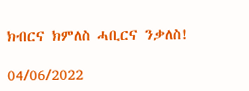ክብርና ክምለስ ሓቢርና ንቃለስ!

04/06/2022